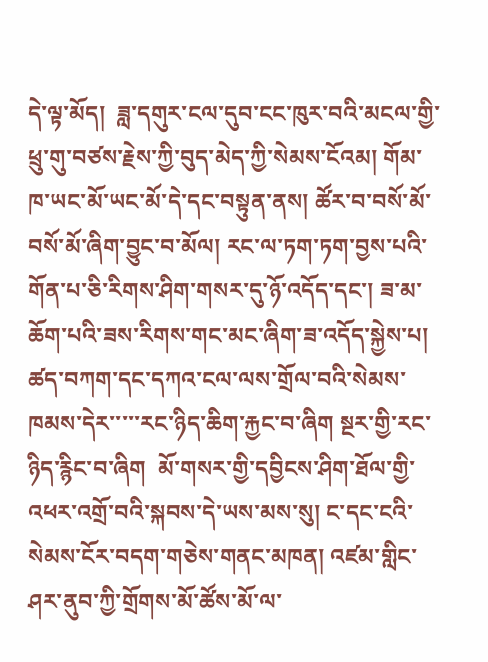དེ་ལྟ་མོད།  ཟླ་དགུར་ངལ་དུབ་ངང་ཁུར་བའི་མངལ་གྱི་ཕྲུ་གུ་བཙས་རྗེས་ཀྱི་བུད་མེད་ཀྱི་སེམས་ངོའམ། གོམ་ཁ་ཡང་མོ་ཡང་མོ་དེ་དང་བསྟུན་ནས། ཚོར་བ་བསོ་མོ་བསོ་མོ་ཞིག་བྱུང་བ་མོལ། རང་ལ་ཏག་ཏག་བྱས་པའི་གོན་པ་ཅི་རིགས་ཤིག་གསར་དུ་ཉོ་འདོད་དང་། ཟ་མ་ཆོག་པའི་ཟས་རིགས་གང་མང་ཞིག་ཟ་འདོད་སྐྱེས་པ། ཚད་བཀག་དང་དཀའ་ངལ་ལས་གྲོལ་བའི་སེམས་ཁམས་དེར་་་་་རང་ཉིད་ཆིག་རྐྱང་བ་ཞིག སྔར་གྱི་རང་ཉིད་རྙིང་བ་ཞིག  མོ་གསར་གྱི་དབྱིངས་ཤིག་ཐོལ་གྱི་འཕར་འགྲོ་བའི་སྐབས་དེ་ཡས་མས་སུ། ང་དང་ངའི་སེམས་ངོར་བདག་གཅེས་གནང་མཁན། འཛམ་གླིང་ཤར་ནུབ་ཀྱི་གྲོགས་མོ་ཚོས་མོ་ལ་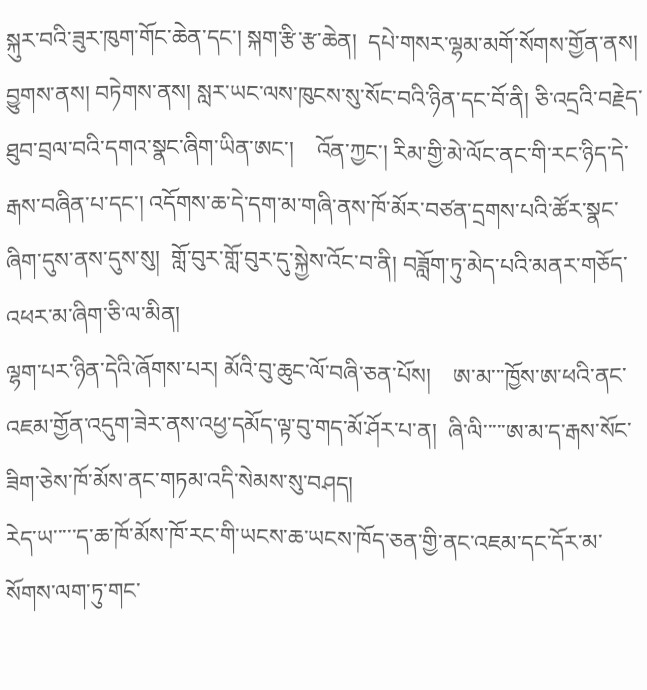སྐུར་བའི་ཟུར་ཁུག་གོང་ཆེན་དང་། སྐག་རྩི་རྩ་ཆེན།  དཔེ་གསར་ལྷམ་མགོ་སོགས་གྱོན་ནས། བྱུགས་ནས། བཏེགས་ནས། སླར་ཡང་ལས་ཁུངས་སུ་སོང་བའི་ཉིན་དང་བོ་ནི། ཅི་འདྲའི་བརྗེད་ཐུབ་བྲལ་བའི་དགའ་སྣང་ཞིག་ཡིན་ཨང་།    འོན་ཀྱང་། རིམ་གྱི་མེ་ལོང་ནང་གི་རང་ཉིད་དེ་རྒས་བཞིན་པ་དང་། འདོགས་ཆ་དེ་དག་མ་གཞི་ནས་ཁོ་མོར་བཙན་དྲགས་པའི་ཚོར་སྣང་ཞིག་དུས་ནས་དུས་སུ།  གློ་བུར་གློ་བུར་དུ་སྐྱེས་འོང་བ་ནི། བཟློག་ཏུ་མེད་པའི་མནར་གཅོད་འཕར་མ་ཞིག་ཅི་ལ་མིན།
ལྷག་པར་ཉིན་དེའི་ཞོགས་པར། མོའི་བུ་ཆུང་ལོ་བཞི་ཅན་པོས།    ཨ་མ་་་ཁྱོས་ཨ་ཕའི་ནང་འཇམ་གྱོན་འདུག་ཟེར་ནས་འཕྱ་དམོད་ལྟ་བུ་གད་མོ་ཤོར་པ་ན།  ཞི་ལི་་་་་ཨ་མ་ད་རྒས་སོང་ཟིག་ཅེས་ཁོ་མོས་ནང་གཏམ་འདི་སེམས་སུ་བཤད།
རེད་ཡ་་་་་ད་ཆ་ཁོ་མོས་ཁོ་རང་གི་ཡངས་ཆ་ཡངས་ཁོད་ཅན་གྱི་ནང་འཇམ་དང་དོར་མ་སོགས་ལག་ཏུ་གང་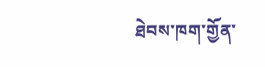ཐེབས་ཁག་གྱོན་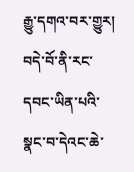རྒྱུ་དགའ་བར་གྱུར།  བདེ་བོ་ནི་རང་དབང་ཡིན་པའི་སྣང་བ་དེའང་ཆེ་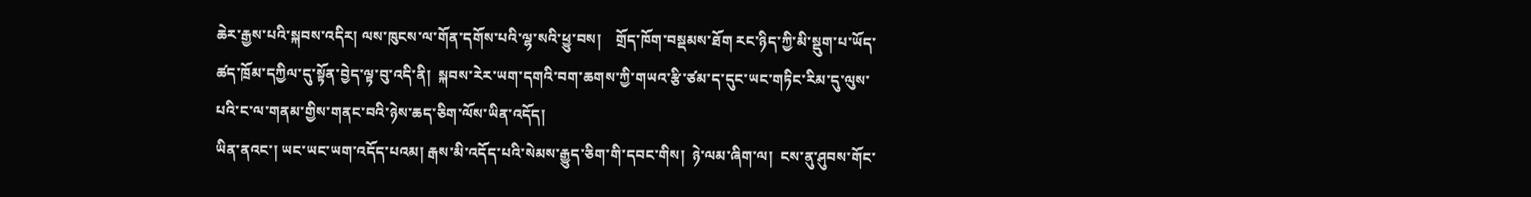ཆེར་རྒྱས་པའི་སྐབས་འདིར། ལས་ཁུངས་ལ་གོན་དགོས་པའི་ལྷ་སའི་ཕྱུ་བས།    གྲོད་ཁོག་བསྡམས་ཐོག རང་ཉིད་ཀྱི་མི་སྡུག་པ་ཡོད་ཚད་ཁྲོམ་དཀྱིལ་དུ་སྟོན་བྱེད་ལྟ་བུ་འདི་ནི།  སྐབས་རེར་ཡག་དགའི་བག་ཆགས་ཀྱི་གཡའ་རྩི་ཙམ་ད་དུང་ཡང་གཏིང་རིམ་དུ་ལུས་པའི་ང་ལ་གནམ་གྱིས་གནང་བའི་ཉེས་ཆད་ཅིག་ལོས་ཡིན་འདོད།
ཡིན་ནའང་། ཡང་ཡང་ཡག་འདོད་པའམ། རྒས་མི་འདོད་པའི་སེམས་རྒྱུད་ཅིག་གི་དབང་གིས།  ཉེ་ལམ་ཞིག་ལ།  ངས་ནུ་ཤུབས་གོང་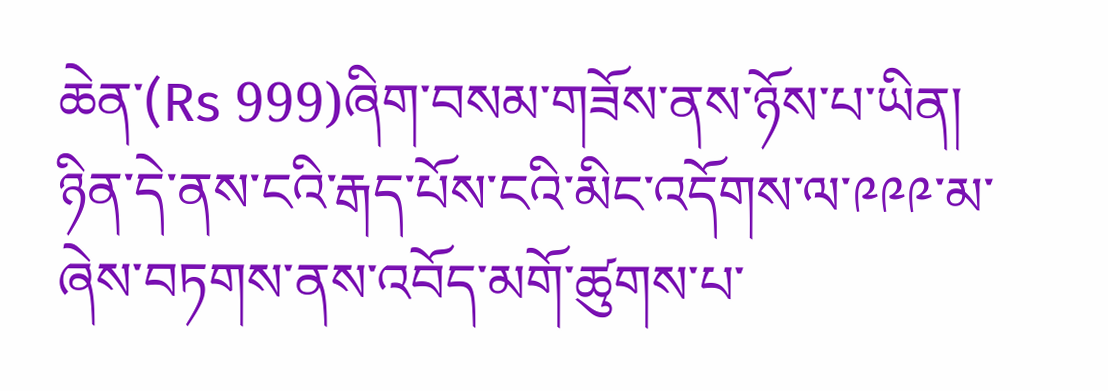ཆེན་(Rs 999)ཞིག་བསམ་གཟོས་ནས་ཉོས་པ་ཡིན། ཉིན་དེ་ནས་ངའི་རྒད་པོས་ངའི་མིང་འདོགས་ལ་༩༩༩་མ་ཞེས་བཏགས་ནས་འབོད་མགོ་ཚུགས་པ་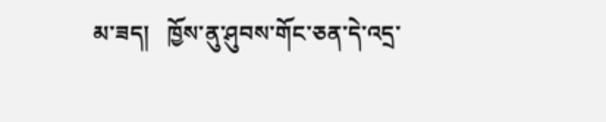མ་ཟད།   ཁྱོས་ནུ་ཤུབས་གོང་ཅན་དེ་འདྲ་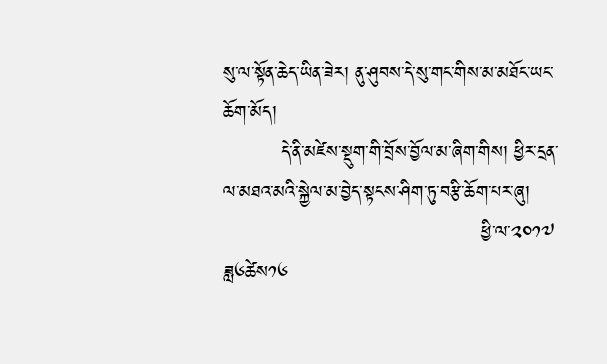སུ་ལ་སྟོན་ཆེད་ཡིན་ཟེར། ནུ་ཤུབས་དེ་སུ་གང་གིས་མ་མཐོང་ཡང་ཆོག་མོད།
         དེ་ནི་མཛེས་སྡུག་གི་བྲོས་བྱོལ་མ་ཞིག་གིས། ཕྱིར་དྲན་ལ་མཐའ་མའི་སྐྱེལ་མ་བྱེད་སྟངས་ཤིག་ཏུ་བརྩི་ཆོག་པར་ཞུ།
                                        ཕྱི་ལ་༢༠༡༧ ཟླ༦ཚེས༡༦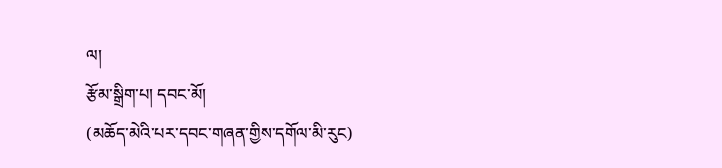ལ།
རྩོམ་སྒྲིག་པ། དབང་མོ།
(མཆོད་མེའི་པར་དབང་གཞན་གྱིས་དགོལ་མི་རུང)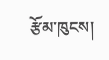རྩོམ་ཁུངས།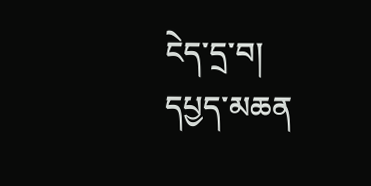ངེད་དྲ་བ།
དཔྱད་མཆན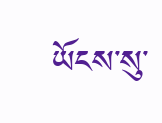ཡོངས་སུ་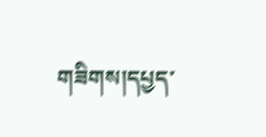གཟིགས།དཔྱད་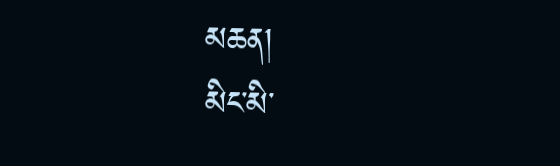མཆན།
མིང་མི་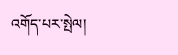འགོད་པར་སྤེལ།